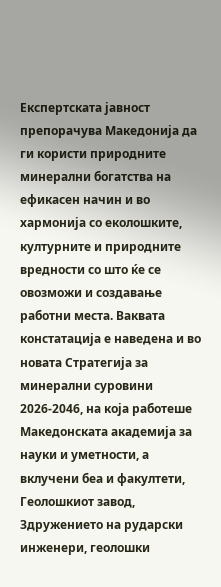Експертската јавност препорачува Македонија да ги користи природните минерални богатства на ефикасен начин и во хармонија со еколошките, културните и природните вредности со што ќе се овозможи и создавање работни места. Ваквата констатација е наведена и во новата Стратегија за минерални суровини 2026-2046, на која работеше Македонската академија за науки и уметности, а вклучени беа и факултети, Геолошкиот завод, Здружението на рударски инженери, геолошки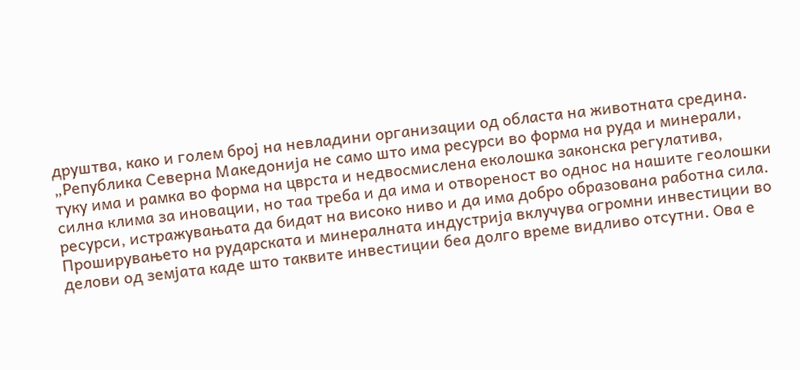друштва, како и голем број на невладини организации од областа на животната средина.
„Република Северна Македонија не само што има ресурси во форма на руда и минерали, туку има и рамка во форма на цврста и недвосмислена еколошка законска регулатива, силна клима за иновации, но таа треба и да има и отвореност во однос на нашите геолошки ресурси, истражувањата да бидат на високо ниво и да има добро образована работна сила. Проширувањето на рударската и минералната индустрија вклучува огромни инвестиции во делови од земјата каде што таквите инвестиции беа долго време видливо отсутни. Ова е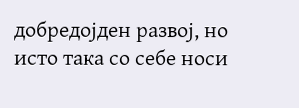добредојден развој, но исто така со себе носи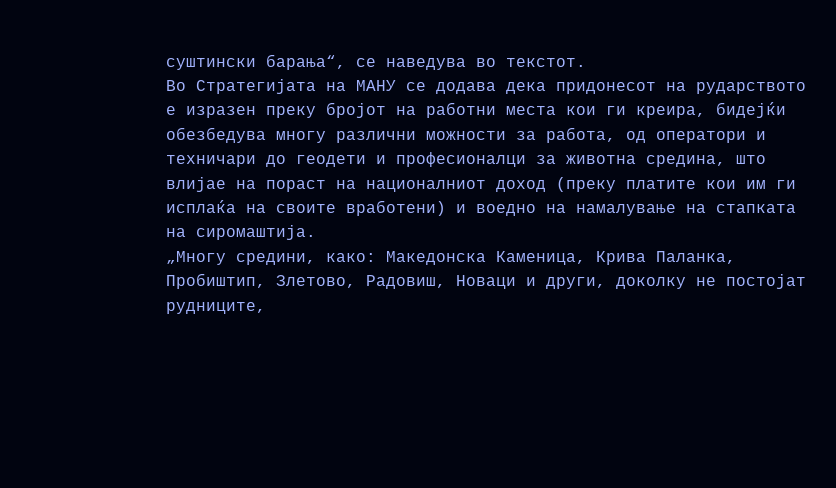суштински барања“, се наведува во текстот.
Во Стратегијата на МАНУ се додава дека придонесот на рударството е изразен преку бројот на работни места кои ги креира, бидејќи обезбедува многу различни можности за работа, од оператори и техничари до геодети и професионалци за животна средина, што влијае на пораст на националниот доход (преку платите кои им ги исплаќа на своите вработени) и воедно на намалување на стапката на сиромаштија.
„Многу средини, како: Македонска Каменица, Крива Паланка, Пробиштип, Злетово, Радовиш, Новаци и други, доколку не постојат рудниците,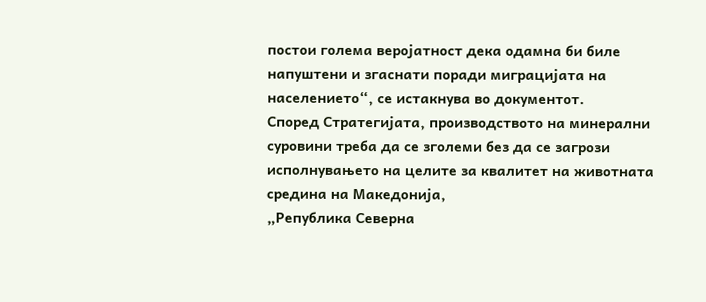постои голема веројатност дека одамна би биле напуштени и згаснати поради миграцијата на населението“, се истакнува во документот.
Според Стратегијата, производството на минерални суровини треба да се зголеми без да се загрози исполнувањето на целите за квалитет на животната средина на Македонија,
„Република Северна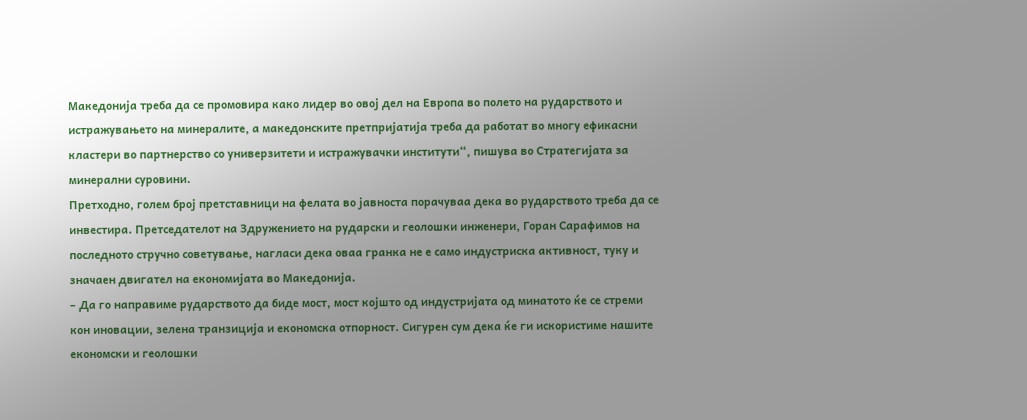Македонија треба да се промовира како лидер во овој дел на Европа во полето на рударството и истражувањето на минералите, а македонските претпријатија треба да работат во многу ефикасни кластери во партнерство со универзитети и истражувачки институти“, пишува во Стратегијата за минерални суровини.
Претходно, голем број претставници на фелата во јавноста порачуваа дека во рударството треба да се инвестира. Претседателот на Здружението на рударски и геолошки инженери, Горан Сарафимов на последното стручно советување, нагласи дека оваа гранка не е само индустриска активност, туку и значаен двигател на економијата во Македонија.
– Да го направиме рударството да биде мост, мост којшто од индустријата од минатото ќе се стреми кон иновации, зелена транзиција и економска отпорност. Сигурен сум дека ќе ги искористиме нашите економски и геолошки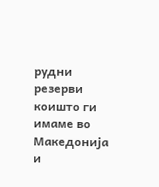рудни резерви коишто ги имаме во Македонија и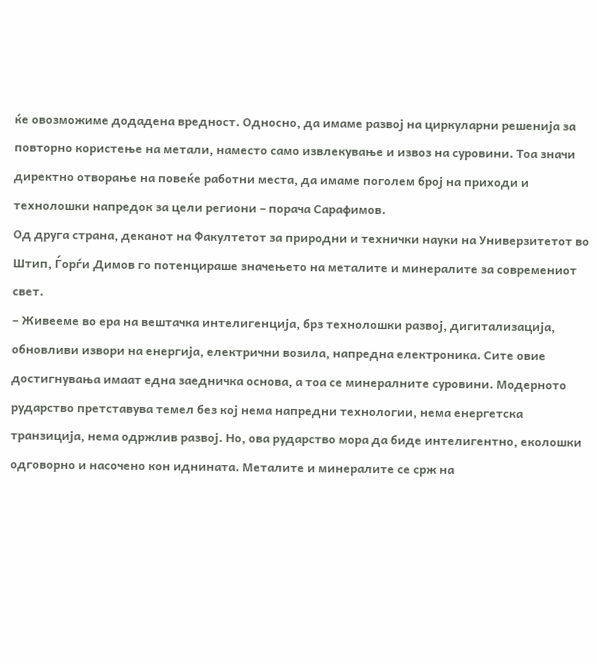ќе овозможиме додадена вредност. Односно, да имаме развој на циркуларни решенија за повторно користење на метали, наместо само извлекување и извоз на суровини. Тоа значи директно отворање на повеќе работни места, да имаме поголем број на приходи и технолошки напредок за цели региони – порача Сарафимов.
Од друга страна, деканот на Факултетот за природни и технички науки на Универзитетот во Штип, Ѓорѓи Димов го потенцираше значењето на металите и минералите за современиот свет.
– Живееме во ера на вештачка интелигенција, брз технолошки развој, дигитализација, обновливи извори на енергија, електрични возила, напредна електроника. Сите овие достигнувања имаат една заедничка основа, а тоа се минералните суровини. Модерното рударство претставува темел без кој нема напредни технологии, нема енергетска транзиција, нема одржлив развој. Но, ова рударство мора да биде интелигентно, еколошки одговорно и насочено кон иднината. Металите и минералите се срж на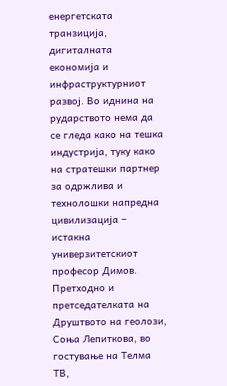енергетската транзиција, дигиталната економија и инфраструктурниот развој. Во иднина на рударството нема да се гледа како на тешка индустрија, туку како на стратешки партнер за одржлива и технолошки напредна цивилизација – истакна универзитетскиот професор Димов.
Претходно и претседателката на Друштвото на геолози, Соња Лепиткова, во гостување на Телма ТВ,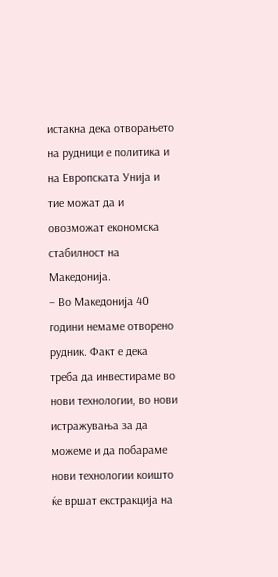истакна дека отворањето на рудници е политика и на Европската Унија и тие можат да и овозможат економска стабилност на Македонија.
– Во Македонија 40 години немаме отворено рудник. Факт е дека треба да инвестираме во нови технологии, во нови истражувања за да можеме и да побараме нови технологии коишто ќе вршат екстракција на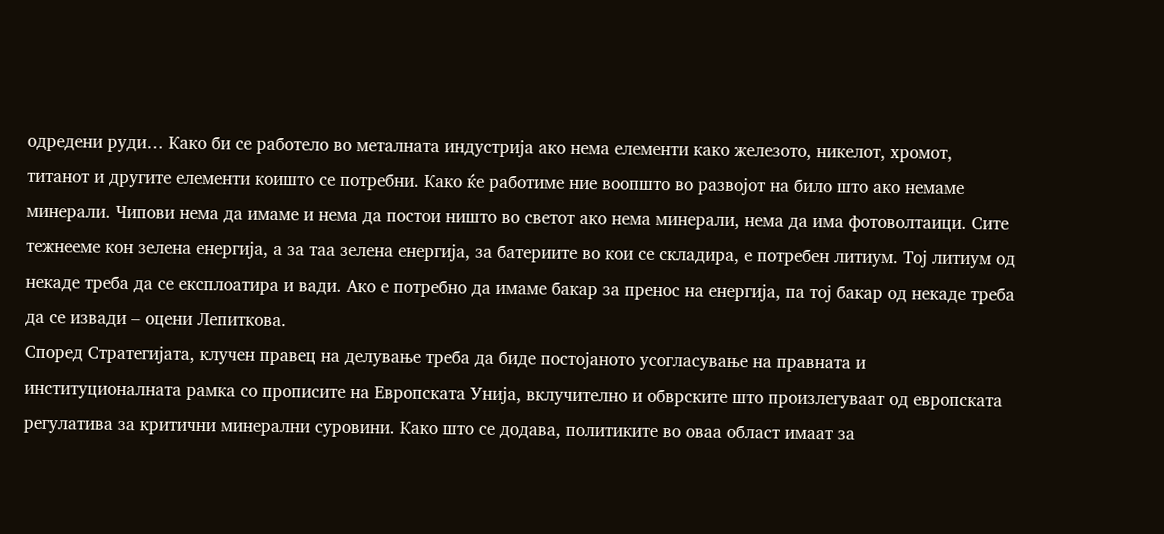одредени руди… Како би се работело во металната индустрија ако нема елементи како железото, никелот, хромот, титанот и другите елементи коишто се потребни. Како ќе работиме ние воопшто во развојот на било што ако немаме минерали. Чипови нема да имаме и нема да постои ништо во светот ако нема минерали, нема да има фотоволтаици. Сите тежнееме кон зелена енергија, а за таа зелена енергија, за батериите во кои се складира, е потребен литиум. Тој литиум од некаде треба да се експлоатира и вади. Ако е потребно да имаме бакар за пренос на енергија, па тој бакар од некаде треба да се извади – оцени Лепиткова.
Според Стратегијата, клучен правец на делување треба да биде постојаното усогласување на правната и институционалната рамка со прописите на Европската Унија, вклучително и обврските што произлегуваат од европската регулатива за критични минерални суровини. Како што се додава, политиките во оваа област имаат за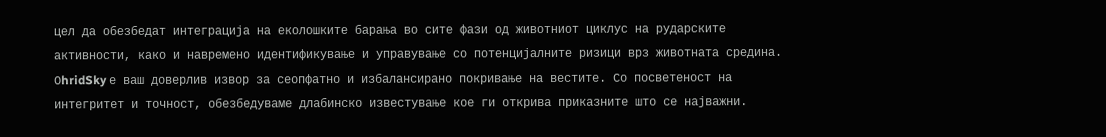цел да обезбедат интеграција на еколошките барања во сите фази од животниот циклус на рударските активности, како и навремено идентификување и управување со потенцијалните ризици врз животната средина.
ОhridSky е ваш доверлив извор за сеопфатно и избалансирано покривање на вестите. Со посветеност на интегритет и точност, обезбедуваме длабинско известување кое ги открива приказните што се најважни.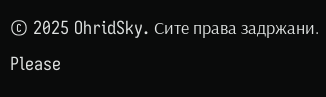© 2025 OhridSky. Сите права задржани.
Please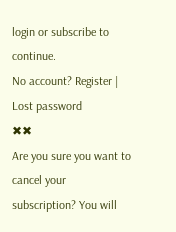login or subscribe to continue.
No account? Register | Lost password
✖✖
Are you sure you want to cancel your subscription? You will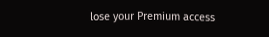lose your Premium access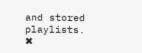and stored playlists.
✖